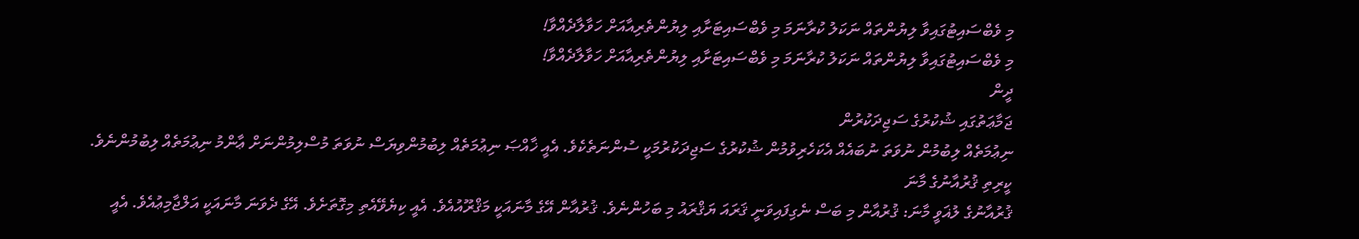މި ވެބްސައިޓުގައިވާ ލިޔުންތައް ނަކަލު ކުރާނަމަ މި ވެބްސައިޓަށާއި ލިޔުންތެރިއާއަށް ހަވާލާދެއްވާ!
މި ވެބްސައިޓުގައިވާ ލިޔުންތައް ނަކަލު ކުރާނަމަ މި ވެބްސައިޓަށާއި ލިޔުންތެރިއާއަށް ހަވާލާދެއްވާ!
ދީން
ޖަމާޢަތުގައި ޝުކުރުގެ ސަޖިދަކުރުން
ނިޢުމަތެއް ލިބުމުން ނުވަތަ ނުބައެއް އެކަހެރިވުމުން ޝުކުރުގެ ސަޖިދަކުރުމަކީ ސުންނަތެކެވެ. އެއީ ޚާއްޞަ ނިޢުމަތެއް ލިބުމުންވިޔަސް ނުވަތަ މުސްލިމުންނަށް ޢާންމު ނިޢުމަތެއް ލިބުމުންނެވެ.
ކީރިތި ޤުރުއާނުގެ މާނަ
ޤުރުއާނުގެ ލުޣަވީ މާނަ: ޤުރުއާން މި ބަސް ނެގިފައިވަނީ ޤަރައަ ޔަޤްރައު މި ބަހުންނެވެ. ޤުރުއާން އޭގެ މާނައަކީ މަޤްރޫއުއެވެ. އެއީ ކިޔެވޭއެތި މިގޮތަށެވެ. އޭގެ ދެވަނަ މާނައަކީ އަލްޖާމިޢުއެވެ. އެއީ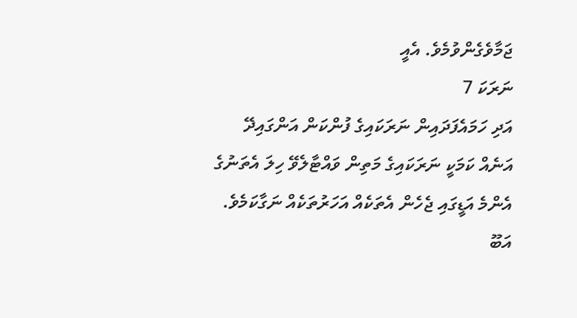ޖަމާވެގެންވުމެވެ. އެއީ
ނަރަކަ 7
އަދި ހަމައެފަދައިން ނަރަކައިގެ ފުންކަން އަންގައިދޭ އަނެއް ކަމަކީ ނަރަކައިގެ މަތިން ވައްޓާލެވޭ ހިލަ އެތަނުގެ އެންމެ އަޑީގައި ޖެހެން އެތަކެއް އަހަރުތަކެއް ނަގާކަމެވެ. އަބޫ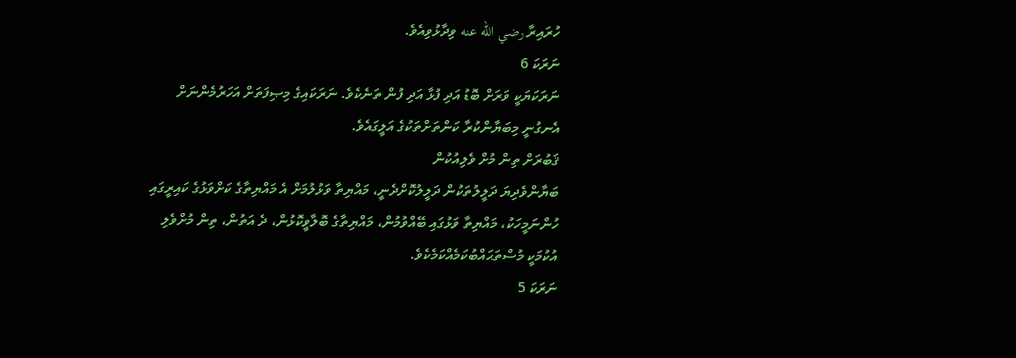ހުރައިރާ رضي الله عنه ވިދާޅުވިއެވެ.
ނަރަކަ 6
ނަރަކަޔަކީ ވަރަށް ބޮޑު އަދި ފުޅާ އަދި ފުން ތަނެކެވެ. ނަރަކައިގެ މިޞިފަތަށް އަހަރުމެންނަށް އެނގުނީ މިބަޔާންކުރާ ކަންތަށްތަކުގެ އަލީގައެވެ.
ޤަބުރަށް ތިން މުށް ވެލިއުކުން
ބަޔާންވެދިޔަ ދަލީލުތަކުން ދަލީލުކޮށްދެނީ، މައްޔިތާ ވަޅުލުމަށް އެ މައްޔިތާގެ ކަށްވަޅުގެ ކައިރީގައި ހުންނަމީހަކު، މައްޔިތާ ވަޅުގައި ބޭއްވުމުން، މައްޔިތާގެ ބޮލާވީކޮޅުން، ދެ އަތުން، ތިން މުށްވެލި އުކުމަކީ މުސްތަޙައްބުކަމެއްކަމެކެވެ.
ނަރަކަ 5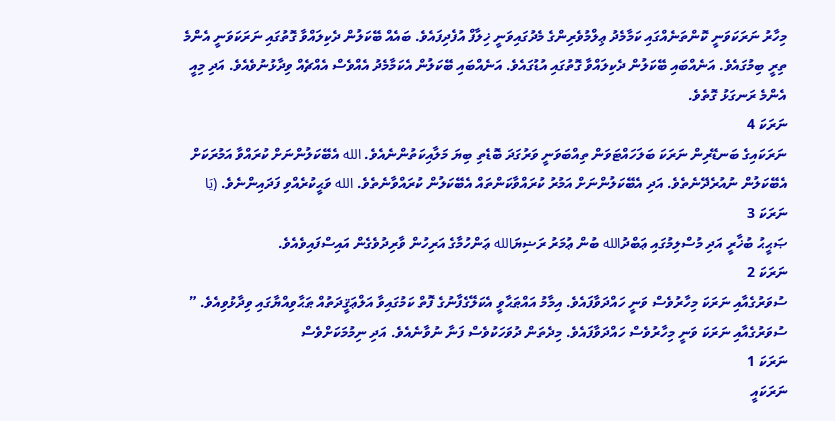މިހާރު ނަރަކަވަނީ ކޮންތަނެއްގައި ކަމާމެދު ޢިލްމުވެރިންގެ މެދުގައިވަނީ ޚިލާފް އުފެދިފައެވެ. ބައެއް ބޭކަލުން ދެކިލައްވާ ގޮތުގައި ނަރަކަވަނީ އެންމެ ތިރީ ބިމުގައެވެ. އަނެއްބައި ބޭކަލުން ދެކިލައްވާ ގޮތުގައި އުޑުގައެވެ. އަނެއްބައި ބޭކަލުން އެކަމާމެދު އެއްވެސް އެއްޗެއް ވިދާޅުނުވެއެވެ. އަދި މިއީ އެންމެ ރަނގަޅު ގޮތެވެ.
ނަރަކަ 4
ނަރަކައިގެ ބަނޑޭރިން ނަރަކަ ބަލަހައްޓަވަން ތިއްބަވަނީ ވަރުގަދަ ބޮޑެތި ބިޔަ މަލާއިކަތުންނެއެވެ. الله އެބޭކަލުންނަށް ކުރައްވާ އަމުރަކަށް އެބޭކަލުން ނުއުރެދޭނެތެވެ. އަދި އެބޭކަލުންނަށް އަމުރު ކުރައްވާކަންތައް އެބޭކަލުން ކުރައްވާނެތެވެ. الله ވަޙީކުރެއްވި ފަދައިންނެވެ. (يَا
ނަރަކަ 3
ޞަޙީޙު ބުޚާރީ އަދި މުސްލިމުގައި ޢަބްދުالله ބުން ޢުމަރު ރަޟިޔަالله ޢަންހުމާގެ އަރިހުން ވާރިދުވެގެން އައިސްފައިވެއެވެ.
ނަރަކަ 2
ސުވަރުގެއާއި ނަރަކަ މިހާރުވެސް ވަނީ ހައްދަވާފައެވެ. އިމާމު އައްޠަޙާވީ އެކަލޭގެފާނުގެ ފޮތް ކަމުގައިވާ އަލްޢަޤީދަތުއް ޠަޙާވިއްޔާގައި ވިދާޅުވިއެވެ. ” ސުވަރުގެއާއި ނަރަކަ ވަނީ މިހާރުވެސް ހައްދަވާފައެވެ. މިދެތަން ދުވަހަކުވެސް ފަނާ ނުވާނެއެވެ. އަދި ނިމުމަކަށްވެސް
ނަރަކަ 1
ނަރަކައީ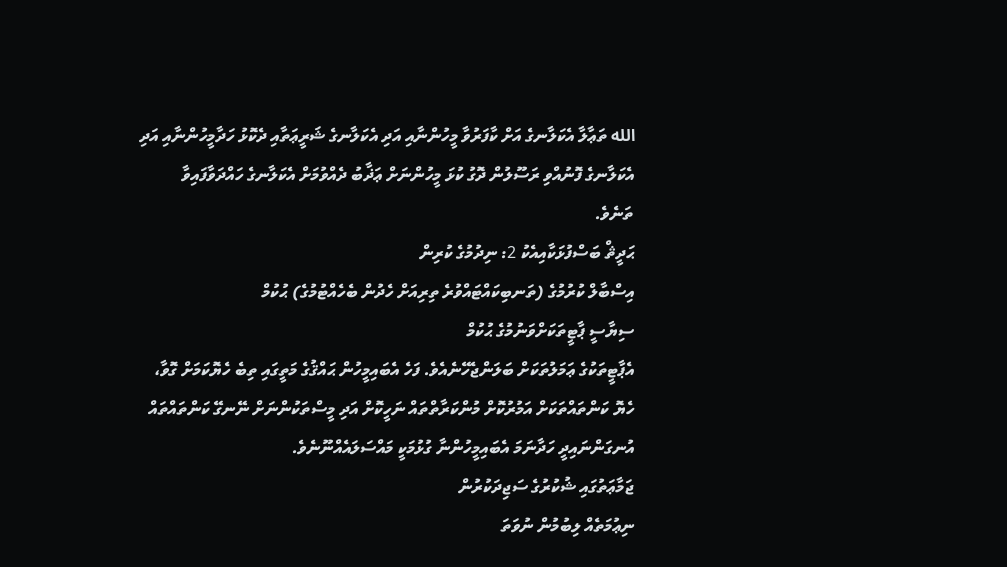الله ތަޢާލާ އެކަލާނގެ އަށް ކާފަރުވާ މީހުންނާއި އަދި އެކަލާނގެ ޝަރީޢަތާއި ދެކޮޅު ހަދާމީހުންނާއި އަދި އެކަލާނގެ ފޮނުއްވި ރަސޫލުން ދޮގު ކުޅަ މީހުންނަށް ޢަޛާބު ދެއްވުމަށް އެކަލާނގެ ހައްދަވާފައިވާ ތަނެވެ.
ޙަދީޘް ބަސްފުޅަކާއިއެކު 2: ނިދުމުގެ ކުރިން
އިސްބާލް ކުރުމުގެ (ތަނބިކައްޓައްވުރެ ތިރިއަށް ހެދުން ބެހެއްޓުމުގެ) ޙުކުމް
ސިޔާސީ ޕާޓީތަކަށްވަނުމުގެ ޙުކުމް
އެޕާޓީތަކުގެ ޢަމަލުތަކަށް ބަލަންޖެހޭނެއެވެ. ފަހެ އެބައިމީހުން ޙައްޤުގެ މަތީގައި ތިބެ ހެޔޮކަމަށް ގޮވާ، ހެޔޮ ކަންތައްތަކަށް އަމުރުކޮށް މުންކަރާތްތައް ނަހީކޮށް އަދި މީސްތަކުންނަށް ނޭނގޭ ކަންތައްތައް އުނގަންނައިދީ ހަދާނަމަ އެބައިމީހުންނާ ގުޅުމަކީ މައްސަލައެއްނޫނެވެ.
ޖަމާޢަތުގައި ޝުކުރުގެ ސަޖިދަކުރުން
ނިޢުމަތެއް ލިބުމުން ނުވަތަ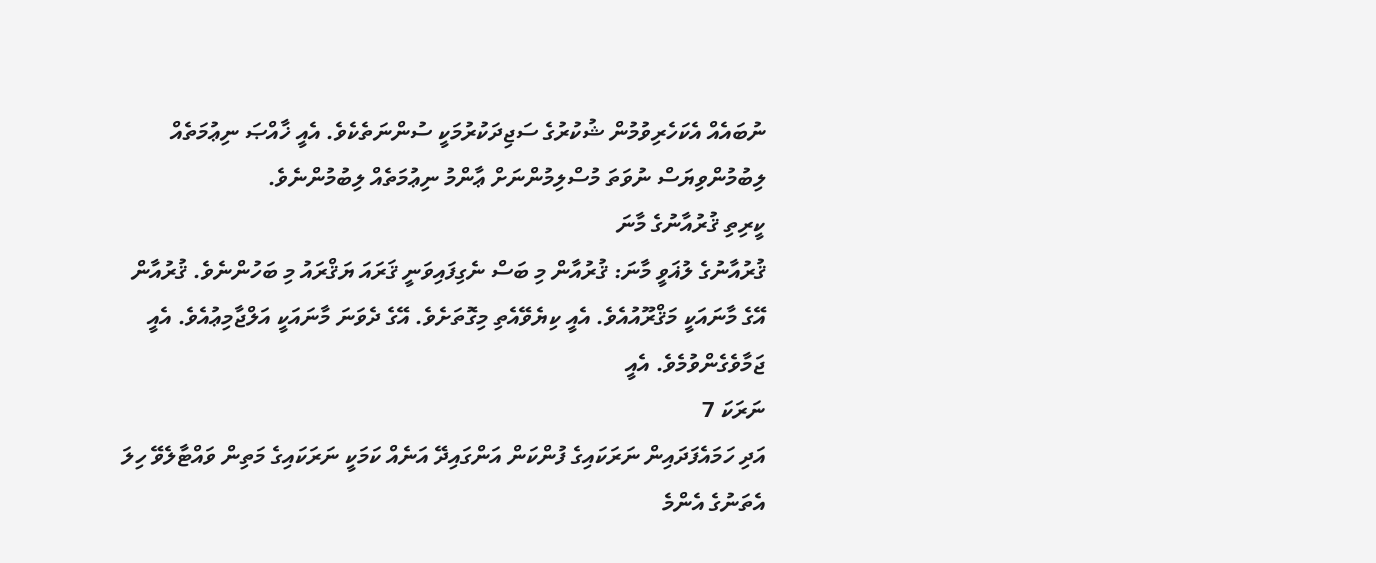ނުބައެއް އެކަހެރިވުމުން ޝުކުރުގެ ސަޖިދަކުރުމަކީ ސުންނަތެކެވެ. އެއީ ޚާއްޞަ ނިޢުމަތެއް ލިބުމުންވިޔަސް ނުވަތަ މުސްލިމުންނަށް ޢާންމު ނިޢުމަތެއް ލިބުމުންނެވެ.
ކީރިތި ޤުރުއާނުގެ މާނަ
ޤުރުއާނުގެ ލުޣަވީ މާނަ: ޤުރުއާން މި ބަސް ނެގިފައިވަނީ ޤަރައަ ޔަޤްރައު މި ބަހުންނެވެ. ޤުރުއާން އޭގެ މާނައަކީ މަޤްރޫއުއެވެ. އެއީ ކިޔެވޭއެތި މިގޮތަށެވެ. އޭގެ ދެވަނަ މާނައަކީ އަލްޖާމިޢުއެވެ. އެއީ ޖަމާވެގެންވުމެވެ. އެއީ
ނަރަކަ 7
އަދި ހަމައެފަދައިން ނަރަކައިގެ ފުންކަން އަންގައިދޭ އަނެއް ކަމަކީ ނަރަކައިގެ މަތިން ވައްޓާލެވޭ ހިލަ އެތަނުގެ އެންމެ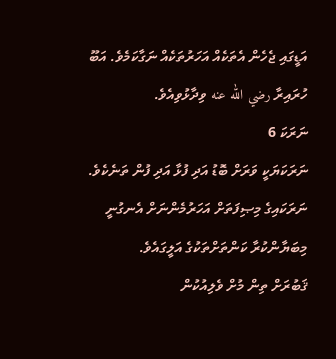އަޑީގައި ޖެހެން އެތަކެއް އަހަރުތަކެއް ނަގާކަމެވެ. އަބޫ ހުރައިރާ رضي الله عنه ވިދާޅުވިއެވެ.
ނަރަކަ 6
ނަރަކަޔަކީ ވަރަށް ބޮޑު އަދި ފުޅާ އަދި ފުން ތަނެކެވެ. ނަރަކައިގެ މިޞިފަތަށް އަހަރުމެންނަށް އެނގުނީ މިބަޔާންކުރާ ކަންތަށްތަކުގެ އަލީގައެވެ.
ޤަބުރަށް ތިން މުށް ވެލިއުކުން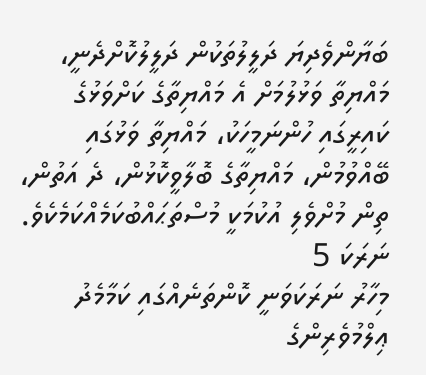ބަޔާންވެދިޔަ ދަލީލުތަކުން ދަލީލުކޮށްދެނީ، މައްޔިތާ ވަޅުލުމަށް އެ މައްޔިތާގެ ކަށްވަޅުގެ ކައިރީގައި ހުންނަމީހަކު، މައްޔިތާ ވަޅުގައި ބޭއްވުމުން، މައްޔިތާގެ ބޮލާވީކޮޅުން، ދެ އަތުން، ތިން މުށްވެލި އުކުމަކީ މުސްތަޙައްބުކަމެއްކަމެކެވެ.
ނަރަކަ 5
މިހާރު ނަރަކަވަނީ ކޮންތަނެއްގައި ކަމާމެދު ޢިލްމުވެރިންގެ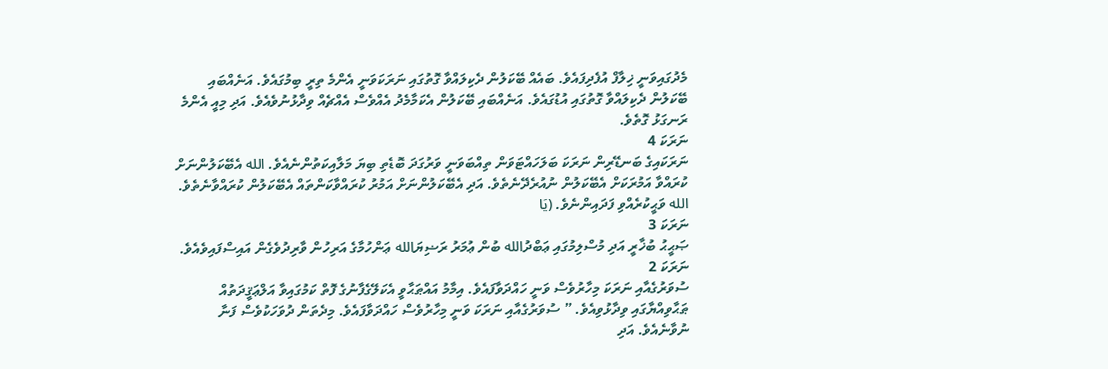މެދުގައިވަނީ ޚިލާފް އުފެދިފައެވެ. ބައެއް ބޭކަލުން ދެކިލައްވާ ގޮތުގައި ނަރަކަވަނީ އެންމެ ތިރީ ބިމުގައެވެ. އަނެއްބައި ބޭކަލުން ދެކިލައްވާ ގޮތުގައި އުޑުގައެވެ. އަނެއްބައި ބޭކަލުން އެކަމާމެދު އެއްވެސް އެއްޗެއް ވިދާޅުނުވެއެވެ. އަދި މިއީ އެންމެ ރަނގަޅު ގޮތެވެ.
ނަރަކަ 4
ނަރަކައިގެ ބަނޑޭރިން ނަރަކަ ބަލަހައްޓަވަން ތިއްބަވަނީ ވަރުގަދަ ބޮޑެތި ބިޔަ މަލާއިކަތުންނެއެވެ. الله އެބޭކަލުންނަށް ކުރައްވާ އަމުރަކަށް އެބޭކަލުން ނުއުރެދޭނެތެވެ. އަދި އެބޭކަލުންނަށް އަމުރު ކުރައްވާކަންތައް އެބޭކަލުން ކުރައްވާނެތެވެ. الله ވަޙީކުރެއްވި ފަދައިންނެވެ. (يَا
ނަރަކަ 3
ޞަޙީޙު ބުޚާރީ އަދި މުސްލިމުގައި ޢަބްދުالله ބުން ޢުމަރު ރަޟިޔަالله ޢަންހުމާގެ އަރިހުން ވާރިދުވެގެން އައިސްފައިވެއެވެ.
ނަރަކަ 2
ސުވަރުގެއާއި ނަރަކަ މިހާރުވެސް ވަނީ ހައްދަވާފައެވެ. އިމާމު އައްޠަޙާވީ އެކަލޭގެފާނުގެ ފޮތް ކަމުގައިވާ އަލްޢަޤީދަތުއް ޠަޙާވިއްޔާގައި ވިދާޅުވިއެވެ. ” ސުވަރުގެއާއި ނަރަކަ ވަނީ މިހާރުވެސް ހައްދަވާފައެވެ. މިދެތަން ދުވަހަކުވެސް ފަނާ ނުވާނެއެވެ. އަދި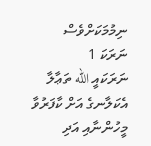ނިމުމަކަށްވެސް
ނަރަކަ 1
ނަރަކައީ الله ތަޢާލާ އެކަލާނގެ އަށް ކާފަރުވާ މީހުންނާއި އަދި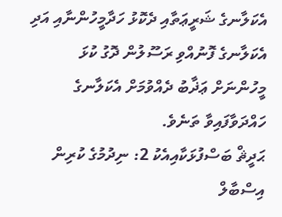އެކަލާނގެ ޝަރީޢަތާއި ދެކޮޅު ހަދާމީހުންނާއި އަދި އެކަލާނގެ ފޮނުއްވި ރަސޫލުން ދޮގު ކުޅަ މީހުންނަށް ޢަޛާބު ދެއްވުމަށް އެކަލާނގެ ހައްދަވާފައިވާ ތަނެވެ.
ޙަދީޘް ބަސްފުޅަކާއިއެކު 2: ނިދުމުގެ ކުރިން
އިސްބާލް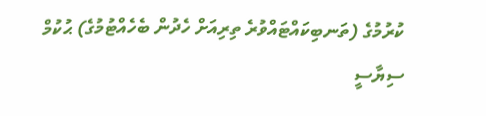ކުރުމުގެ (ތަނބިކައްޓައްވުރެ ތިރިއަށް ހެދުން ބެހެއްޓުމުގެ) ޙުކުމް
ސިޔާސީ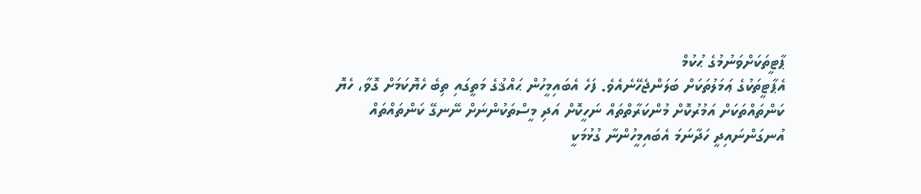ޕާޓީތަކަށްވަނުމުގެ ޙުކުމް
އެޕާޓީތަކުގެ ޢަމަލުތަކަށް ބަލަންޖެހޭނެއެވެ. ފަހެ އެބައިމީހުން ޙައްޤުގެ މަތީގައި ތިބެ ހެޔޮކަމަށް ގޮވާ، ހެޔޮ ކަންތައްތަކަށް އަމުރުކޮށް މުންކަރާތްތައް ނަހީކޮށް އަދި މީސްތަކުންނަށް ނޭނގޭ ކަންތައްތައް އުނގަންނައިދީ ހަދާނަމަ އެބައިމީހުންނާ ގުޅުމަކީ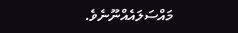މައްސަލައެއްނޫނެވެ.